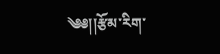༄༅།།རྩོམ་རིག་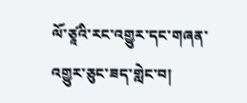ལོ་ཙཱའི་རང་འགྱུར་དང་གཞན་འགྱུར་ཅུང་ཟད་གླེང་བ།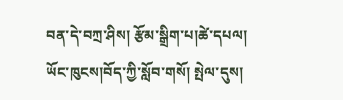བན་དེ་བཀྲ་ཤིས། རྩོམ་སྒྲིག་པ།ཚེ་དཔལ། ཡོང་ཁུངས།བོད་ཀྱི་སློབ་གསོ། སྤེལ་དུས།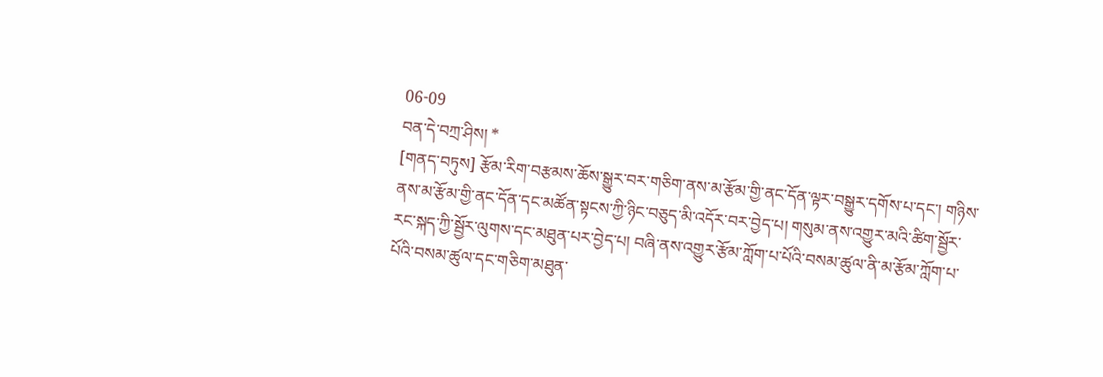06-09
བན་དེ་བཀྲ་ཤིས། *
[གནད་བཏུས] རྩོམ་རིག་བརྩམས་ཆོས་སྒྱུར་བར་གཅིག་ནས་མ་རྩོམ་གྱི་ནང་དོན་ལྟར་བསྒྱུར་དགོས་པ་དང་། གཉིས་ནས་མ་རྩོམ་གྱི་ནང་དོན་དང་མཚོན་སྟངས་ཀྱི་ཉིང་བཅུད་མི་འདོར་བར་བྱེད་པ། གསུམ་ནས་འགྱུར་མའི་ཚིག་སྦྱོར་རང་སྐད་ཀྱི་སྦྱོར་ལུགས་དང་མཐུན་པར་བྱེད་པ། བཞི་ནས་འགྱུར་རྩོམ་ཀློག་པ་པོའི་བསམ་ཚུལ་ནི་མ་རྩོམ་ཀློག་པ་པོའི་བསམ་ཚུལ་དང་གཅིག་མཐུན་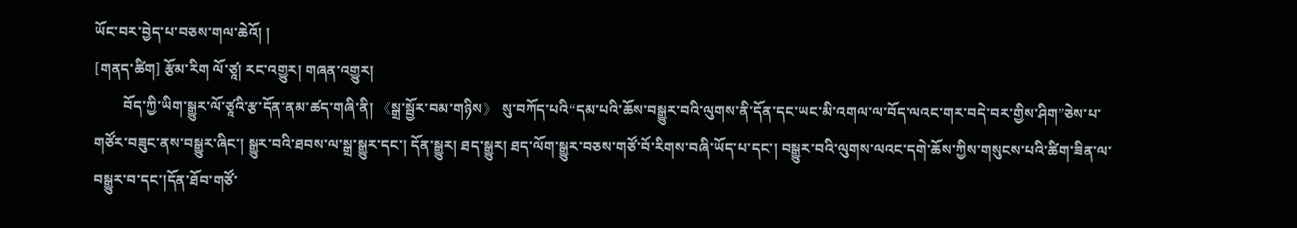ཡོང་བར་བྱེད་པ་བཅས་གལ་ཆེའོ། །
[གནད་ཚིག] རྩོམ་རིག ལོ་ཙཱ། རང་འགྱུར། གཞན་འགྱུར།
        བོད་ཀྱི་ཡིག་སྒྱུར་ལོ་ཙཱའི་རྩ་དོན་ནམ་ཚད་གཞི་ནི། 《སྒྲ་སྦྱོར་བམ་གཉིས》 སུ་བཀོད་པའི“དམ་པའི་ཆོས་བསྒྱུར་བའི་ལུགས་ནི་དོན་དང་ཡང་མི་འགལ་ལ་བོད་ལའང་གར་བདེ་བར་གྱིས་ཤིག”ཅེས་པ་གཙོར་བཟུང་ནས་བསྒྱུར་ཞིང་། སྒྱུར་བའི་ཐབས་ལ་སྒྲ་སྒྱུར་དང་། དོན་སྒྱུར། ཐད་སྒྱུར། ཐད་ལོག་སྒྱུར་བཅས་གཙོ་བོ་རིགས་བཞི་ཡོད་པ་དང་། བསྒྱུར་བའི་ལུགས་ལའང་དགེ་ཆོས་ཀྱིས་གསུངས་པའི་ཚིག་ཟིན་ལ་བསྒྱུར་བ་དང་།དོན་ཐོབ་གཙོ་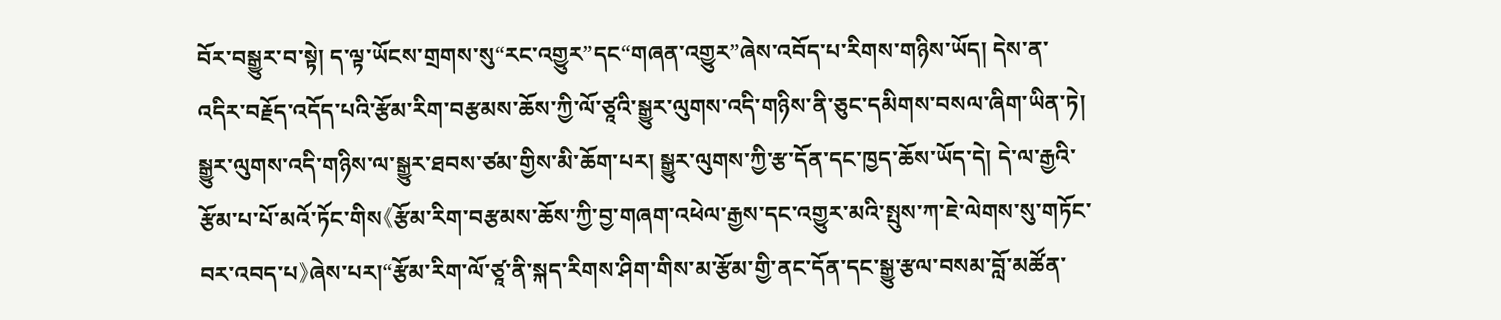བོར་བསྒྱུར་བ་སྟེ། ད་ལྟ་ཡོངས་གྲགས་སུ“རང་འགྱུར”དང“གཞན་འགྱུར”ཞེས་འབོད་པ་རིགས་གཉིས་ཡོད། དེས་ན་འདིར་བརྗོད་འདོད་པའི་རྩོམ་རིག་བརྩམས་ཆོས་ཀྱི་ལོ་ཙཱའི་སྒྱུར་ལུགས་འདི་གཉིས་ནི་ཅུང་དམིགས་བསལ་ཞིག་ཡིན་ཏེ། སྒྱུར་ལུགས་འདི་གཉིས་ལ་སྒྱུར་ཐབས་ཙམ་གྱིས་མི་ཆོག་པར། སྒྱུར་ལུགས་ཀྱི་རྩ་དོན་དང་ཁྱད་ཆོས་ཡོད་དེ། དེ་ལ་རྒྱའི་རྩོམ་པ་པོ་མའོ་ཏོང་གིས《རྩོམ་རིག་བརྩམས་ཆོས་ཀྱི་བྱ་གཞག་འཕེལ་རྒྱས་དང་འགྱུར་མའི་སྤུས་ཀ་ཇེ་ལེགས་སུ་གཏོང་བར་འབད་པ》ཞེས་པར།“རྩོམ་རིག་ལོ་ཙཱ་ནི་སྐད་རིགས་ཤིག་གིས་མ་རྩོམ་གྱི་ནང་དོན་དང་སྒྱུ་རྩལ་བསམ་བློ་མཚོན་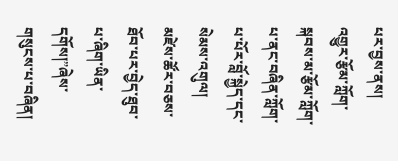པར་བྱས་ནས། འགྱུར་རྩོམ་ཀློག་སྐབས་མ་རྩོམ་ཀློག་པ་ནང་བཞིན་ཀློག་པ་པོར་བློ་སྐྱེད་དང་སེམས་འགུལ། མཛེས་ཚོར་བཅས་ཐོབ་པར་བྱེད་ཐུབ་པ་ཞིག་ཡིན་དགོས།”ཞེས་གསུངས་པ་བཞིན།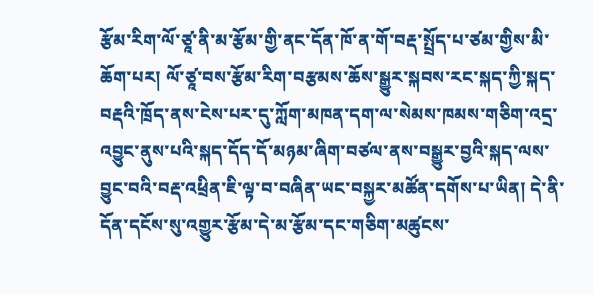རྩོམ་རིག་ལོ་ཙཱ་ནི་མ་རྩོམ་གྱི་ནང་དོན་ཁོ་ན་གོ་བརྡ་སྤྲོད་པ་ཙམ་གྱིས་མི་ཆོག་པར། ལོ་ཙཱ་བས་རྩོམ་རིག་བརྩམས་ཆོས་སྒྱུར་སྐབས་རང་སྐད་ཀྱི་སྐད་བརྡའི་ཁྲོད་ནས་ངེས་པར་དུ་ཀློག་མཁན་དག་ལ་སེམས་ཁམས་གཅིག་འདྲ་འབྱུང་ནུས་པའི་སྐད་དོད་དོ་མཉམ་ཞིག་བཙལ་ནས་བསྒྱུར་བྱའི་སྐད་ལས་བྱུང་བའི་བརྡ་འཕྲིན་ཇི་ལྟ་བ་བཞིན་ཡང་བསྐྱར་མཚོན་དགོས་པ་ཡིན། དེ་ནི་དོན་དངོས་སུ་འགྱུར་རྩོམ་དེ་མ་རྩོམ་དང་གཅིག་མཚུངས་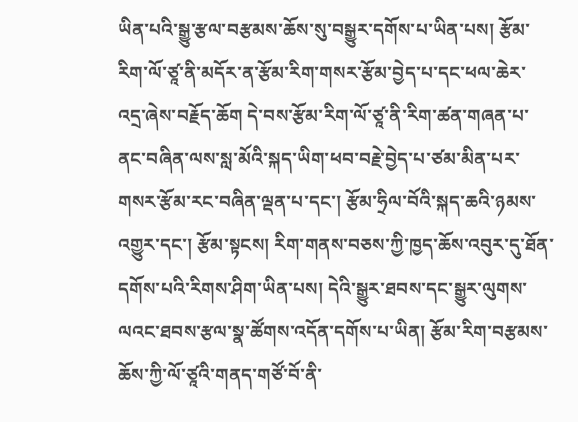ཡིན་པའི་སྒྱུ་རྩལ་བརྩམས་ཆོས་སུ་བསྒྱུར་དགོས་པ་ཡིན་པས། རྩོམ་རིག་ལོ་ཙཱ་ནི་མདོར་ན་རྩོམ་རིག་གསར་རྩོམ་བྱེད་པ་དང་ཕལ་ཆེར་འདྲ་ཞེས་བརྗོད་ཆོག དེ་བས་རྩོམ་རིག་ལོ་ཙཱ་ནི་རིག་ཚན་གཞན་པ་ནང་བཞིན་ལས་སླ་མོའི་སྐད་ཡིག་ཕབ་བརྗེ་བྱེད་པ་ཙམ་མིན་པར་གསར་རྩོམ་རང་བཞིན་ལྡན་པ་དང་། རྩོམ་ཧྲིལ་བོའི་སྐད་ཆའི་ཉམས་འགྱུར་དང་། རྩོམ་སྟངས། རིག་གནས་བཅས་ཀྱི་ཁྱད་ཆོས་འབུར་དུ་ཐོན་དགོས་པའི་རིགས་ཤིག་ཡིན་པས། དེའི་སྒྱུར་ཐབས་དང་སྒྱུར་ལུགས་ལའང་ཐབས་རྩལ་སྣ་ཚོགས་འདོན་དགོས་པ་ཡིན། རྩོམ་རིག་བརྩམས་ཆོས་ཀྱི་ལོ་ཙཱའི་གནད་གཙོ་བོ་ནི་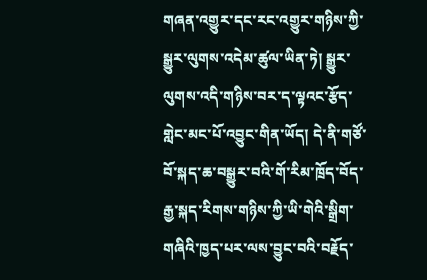གཞན་འགྱུར་དང་རང་འགྱུར་གཉིས་ཀྱི་སྒྱུར་ལུགས་འདེམ་ཚུལ་ཡིན་ཏེ། སྒྱུར་ལུགས་འདི་གཉིས་བར་ད་ལྟའང་རྩོད་གླེང་མང་པོ་འབྱུང་གིན་ཡོད། དེ་ནི་གཙོ་བོ་སྐད་ཆ་བསྒྱུར་བའི་གོ་རིམ་ཁྲོད་བོད་རྒྱ་སྐད་རིགས་གཉིས་ཀྱི་ཡི་གེའི་སྒྲིག་གཞིའི་ཁྱད་པར་ལས་བྱུང་བའི་བརྗོད་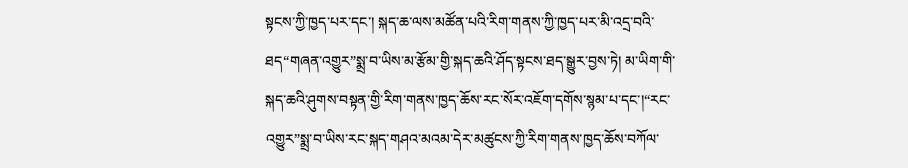སྟངས་ཀྱི་ཁྱད་པར་དང་། སྐད་ཆ་ལས་མཚོན་པའི་རིག་གནས་ཀྱི་ཁྱད་པར་མི་འདྲ་བའི་ཐད“གཞན་འགྱུར”སྨྲ་བ་ཡིས་མ་རྩོམ་གྱི་སྐད་ཆའི་ཤོད་སྟངས་ཐད་སྒྱུར་བྱས་ཏེ། མ་ཡིག་གི་སྐད་ཆའི་ཤུགས་བསྟན་གྱི་རིག་གནས་ཁྱད་ཆོས་རང་སོར་འཇོག་དགོས་སྙམ་པ་དང་།“རང་འགྱུར”སྨྲ་བ་ཡིས་རང་སྐད་གཤའ་མའམ་དེར་མཚུངས་ཀྱི་རིག་གནས་ཁྱད་ཆོས་བཀོལ་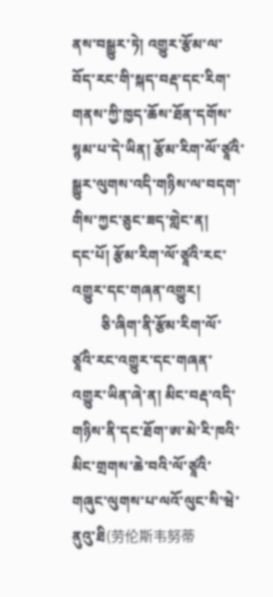ནས་བསྒྱུར་ཏེ། འགྱུར་རྩོམ་ལ་བོད་རང་གི་སྐད་བརྡ་དང་རིག་གནས་ཀྱི་ཁྱད་ཆོས་ཐོན་དགོས་སྙམ་པ་དེ་ཡིན། རྩོམ་རིག་ལོ་ཙཱའི་སྒྱུར་ལུགས་འདི་གཉིས་ལ་བདག་གིས་ཀྱང་ཅུང་ཟད་གླེང་ན།
དང་པོ། རྩོམ་རིག་ལོ་ཙཱའི་རང་འགྱུར་དང་གཞན་འགྱུར།
        ཅི་ཞིག་ནི་རྩོམ་རིག་ལོ་ཙཱའི་རང་འགྱུར་དང་གཞན་འགྱུར་ཡིན་ཞེ་ན། མིང་བརྡ་འདི་གཉིས་ནི་དང་ཐོག་ཨ་མེ་རི་ཁའི་མིང་གྲགས་ཆེ་བའི་ལོ་ཙཱའི་གཞུང་ལུགས་པ་ལའོ་ལུང་སི་ཝེ་ནུའུ་ཐི(劳伦斯韦努蒂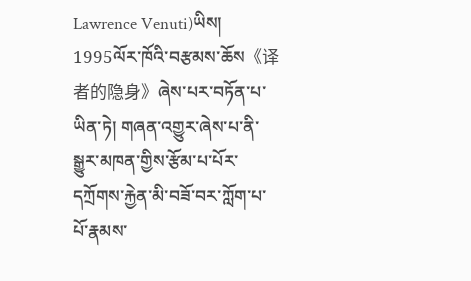Lawrence Venuti)ཡིས། 1995ལོར་ཁོའི་བརྩམས་ཆོས《译者的隐身》ཞེས་པར་བཏོན་པ་ཡིན་ཏེ། གཞན་འགྱུར་ཞེས་པ་ནི་སྒྱུར་མཁན་གྱིས་རྩོམ་པ་པོར་དཀྲོགས་རྐྱེན་མི་བཟོ་བར་ཀློག་པ་པོ་རྣམས་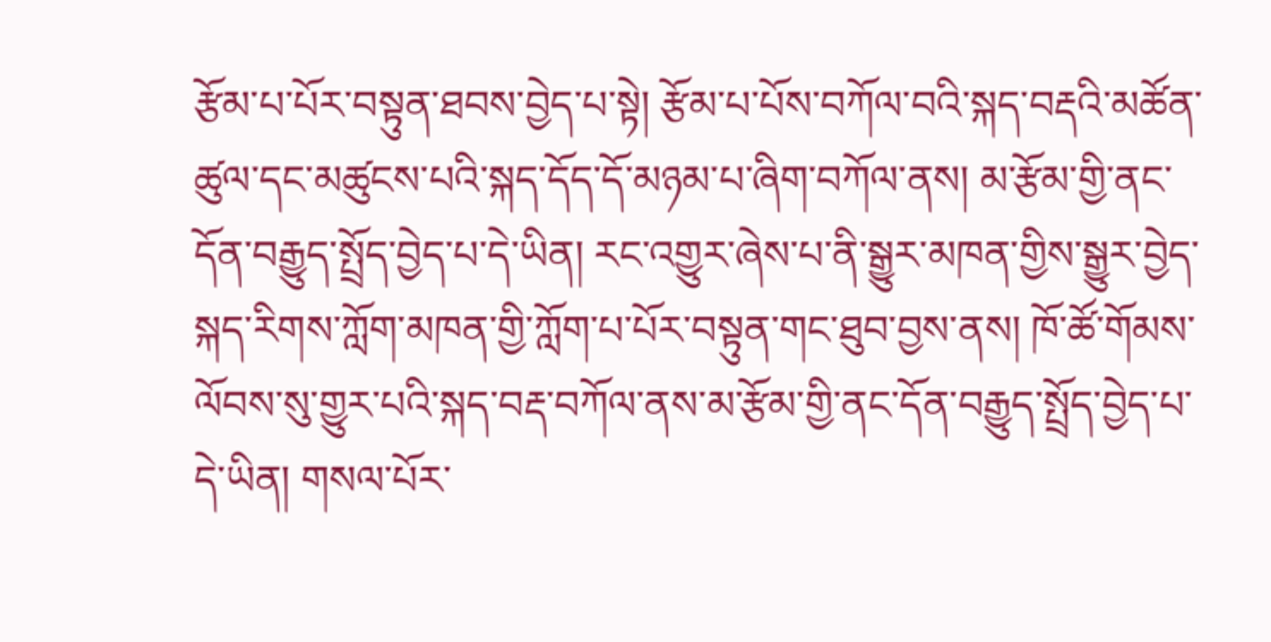རྩོམ་པ་པོར་བསྟུན་ཐབས་བྱེད་པ་སྟེ། རྩོམ་པ་པོས་བཀོལ་བའི་སྐད་བརྡའི་མཚོན་ཚུལ་དང་མཚུངས་པའི་སྐད་དོད་དོ་མཉམ་པ་ཞིག་བཀོལ་ནས། མ་རྩོམ་གྱི་ནང་དོན་བརྒྱུད་སྤྲོད་བྱེད་པ་དེ་ཡིན། རང་འགྱུར་ཞེས་པ་ནི་སྒྱུར་མཁན་གྱིས་སྒྱུར་བྱེད་སྐད་རིགས་ཀློག་མཁན་གྱི་ཀློག་པ་པོར་བསྟུན་གང་ཐུབ་བྱས་ནས། ཁོ་ཚོ་གོམས་ལོབས་སུ་གྱུར་པའི་སྐད་བརྡ་བཀོལ་ནས་མ་རྩོམ་གྱི་ནང་དོན་བརྒྱུད་སྤྲོད་བྱེད་པ་དེ་ཡིན། གསལ་པོར་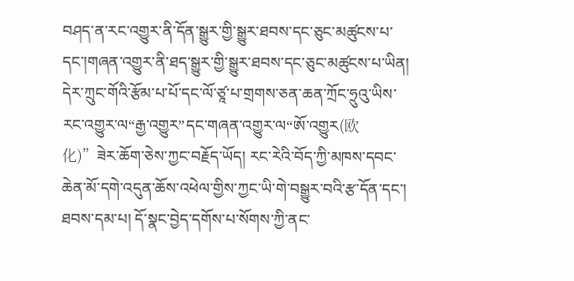བཤད་ན་རང་འགྱུར་ནི་དོན་སྒྱུར་གྱི་སྒྱུར་ཐབས་དང་ཅུང་མཚུངས་པ་དང་།གཞན་འགྱུར་ནི་ཐད་སྒྱུར་གྱི་སྒྱུར་ཐབས་དང་ཅུང་མཚུངས་པ་ཡིན། དེར་ཀྲུང་གོའི་རྩོམ་པ་པོ་དང་ལོ་ཙཱ་པ་གྲགས་ཅན་ཆན་ཀྲོང་ཧྲུའུ་ཡིས་རང་འགྱུར་ལ“རྒྱ་འགྱུར”དང་གཞན་འགྱུར་ལ“ཨོ་འགྱུར(欧化)”ཟེར་ཆོག་ཅེས་ཀྱང་བརྗོད་ཡོད། རང་རེའི་བོད་ཀྱི་མཁས་དབང་ཆེན་མོ་དགེ་འདུན་ཆོས་འཕེལ་གྱིས་ཀྱང་ཡི་གེ་བསྒྱུར་བའི་རྩ་དོན་དང་། ཐབས་དམ་པ། དོ་སྣང་བྱེད་དགོས་པ་སོགས་ཀྱི་ནང་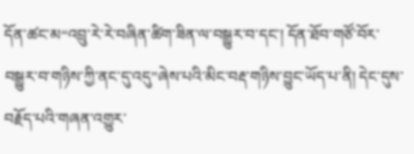དོན་ཚང་མ“འབྲུ་རེ་རེ་བཞིན་ཚིག་ཟིན་ལ་བསྒྱུར་བ་དང་། དོན་ཐོབ་གཙོ་བོར་བསྒྱུར་བ་གཉིས་ཀྱི་ནང་དུ་འདུ”ཞེས་པའི་མིང་བརྡ་གཉིས་བྱུང་ཡོད་པ་ནི། དེང་དུས་བརྗོད་པའི་གཞན་འགྱུར་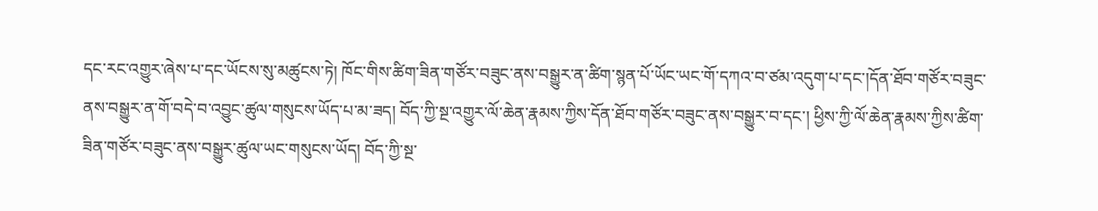དང་རང་འགྱུར་ཞེས་པ་དང་ཡོངས་སུ་མཚུངས་ཏེ། ཁོང་གིས་ཚིག་ཟིན་གཙོར་བཟུང་ནས་བསྒྱུར་ན་ཚིག་སྙན་པོ་ཡོང་ཡང་གོ་དཀའ་བ་ཙམ་འདུག་པ་དང་།དོན་ཐོབ་གཙོར་བཟུང་ནས་བསྒྱུར་ན་གོ་བདེ་བ་འབྱུང་ཚུལ་གསུངས་ཡོད་པ་མ་ཟད། བོད་ཀྱི་སྔ་འགྱུར་ལོ་ཆེན་རྣམས་ཀྱིས་དོན་ཐོབ་གཙོར་བཟུང་ནས་བསྒྱུར་བ་དང་། ཕྱིས་ཀྱི་ལོ་ཆེན་རྣམས་ཀྱིས་ཚིག་ཟིན་གཙོར་བཟུང་ནས་བསྒྱུར་ཚུལ་ཡང་གསུངས་ཡོད། བོད་ཀྱི་སྔ་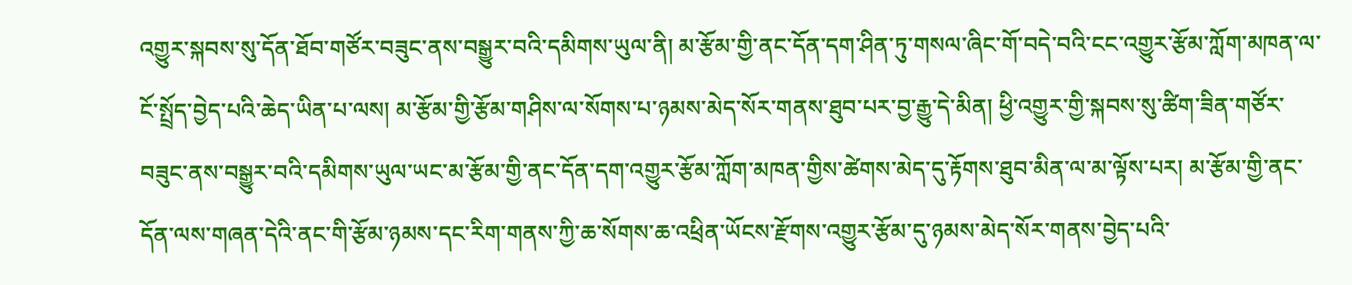འགྱུར་སྐབས་སུ་དོན་ཐོབ་གཙོར་བཟུང་ནས་བསྒྱུར་བའི་དམིགས་ཡུལ་ནི། མ་རྩོམ་གྱི་ནང་དོན་དག་ཤིན་ཏུ་གསལ་ཞིང་གོ་བདེ་བའི་ངང་འགྱུར་རྩོམ་ཀློག་མཁན་ལ་ངོ་སྤྲོད་བྱེད་པའི་ཆེད་ཡིན་པ་ལས། མ་རྩོམ་གྱི་རྩོམ་གཤིས་ལ་སོགས་པ་ཉམས་མེད་སོར་གནས་ཐུབ་པར་བྱ་རྒྱུ་དེ་མིན། ཕྱི་འགྱུར་གྱི་སྐབས་སུ་ཚིག་ཟིན་གཙོར་བཟུང་ནས་བསྒྱུར་བའི་དམིགས་ཡུལ་ཡང་མ་རྩོམ་གྱི་ནང་དོན་དག་འགྱུར་རྩོམ་ཀློག་མཁན་གྱིས་ཚེགས་མེད་དུ་རྟོགས་ཐུབ་མིན་ལ་མ་ལྟོས་པར། མ་རྩོམ་གྱི་ནང་དོན་ལས་གཞན་དེའི་ནང་གི་རྩོམ་ཉམས་དང་རིག་གནས་ཀྱི་ཆ་སོགས་ཆ་འཕྲིན་ཡོངས་རྫོགས་འགྱུར་རྩོམ་དུ་ཉམས་མེད་སོར་གནས་བྱེད་པའི་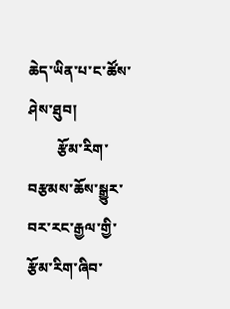ཆེད་ཡིན་པ་ང་ཚོས་ཤེས་ཐུབ།
        རྩོམ་རིག་བརྩམས་ཆོས་སྒྱུར་བར་རང་རྒྱལ་གྱི་རྩོམ་རིག་ཞིབ་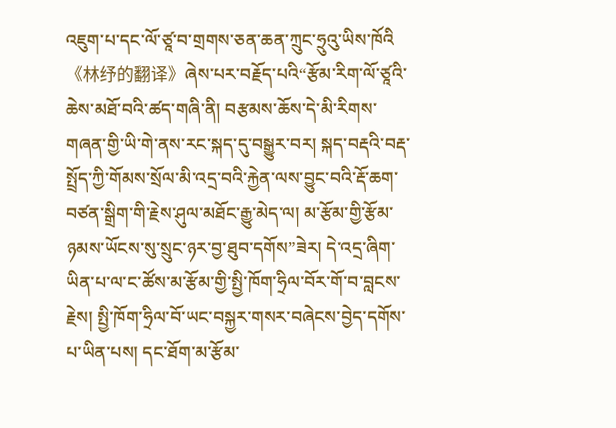འཇུག་པ་དང་ལོ་ཙཱ་བ་གྲགས་ཅན་ཆན་ཀྲུང་ཧྲུའུ་ཡིས་ཁོའི《林纾的翻译》ཞེས་པར་བརྗོད་པའི“རྩོམ་རིག་ལོ་ཙཱའི་ཆེས་མཐོ་བའི་ཚད་གཞི་ནི། བརྩམས་ཆོས་དེ་མི་རིགས་གཞན་གྱི་ཡི་གེ་ནས་རང་སྐད་དུ་བསྒྱུར་བར། སྐད་བརྡའི་བརྡ་སྤྲོད་ཀྱི་གོམས་སྲོལ་མི་འདྲ་བའི་རྐྱེན་ལས་བྱུང་བའི་རྡོ་ཆག་བཙན་སྒྲིག་གི་རྗེས་ཤུལ་མཐོང་རྒྱུ་མེད་ལ། མ་རྩོམ་གྱི་རྩོམ་ཉམས་ཡོངས་སུ་སྲུང་ཉར་བྱ་ཐུབ་དགོས”ཟེར། དེ་འདྲ་ཞིག་ཡིན་པ་ལ་ང་ཚོས་མ་རྩོམ་གྱི་སྤྱི་ཁོག་ཧྲིལ་བོར་གོ་བ་བླངས་རྗེས། སྤྱི་ཁོག་ཧྲིལ་བོ་ཡང་བསྐྱར་གསར་བཞེངས་བྱེད་དགོས་པ་ཡིན་པས། དང་ཐོག་མ་རྩོམ་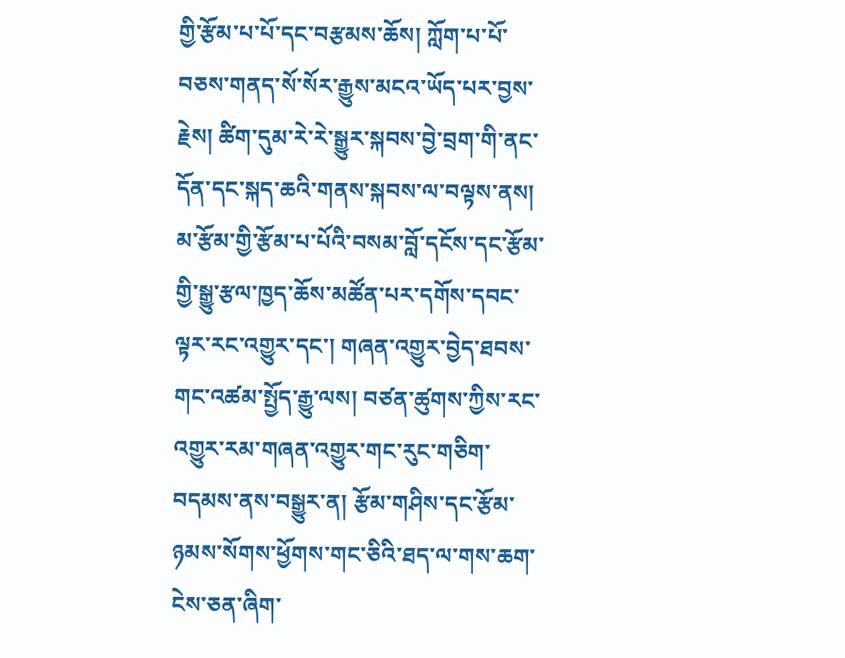གྱི་རྩོམ་པ་པོ་དང་བརྩམས་ཆོས། ཀློག་པ་པོ་བཅས་གནད་སོ་སོར་རྒྱུས་མངའ་ཡོད་པར་བྱས་རྗེས། ཚིག་དུམ་རེ་རེ་སྒྱུར་སྐབས་བྱེ་བྲག་གི་ནང་དོན་དང་སྐད་ཆའི་གནས་སྐབས་ལ་བལྟས་ནས། མ་རྩོམ་གྱི་རྩོམ་པ་པོའི་བསམ་བློ་དངོས་དང་རྩོམ་གྱི་སྒྱུ་རྩལ་ཁྱད་ཆོས་མཚོན་པར་དགོས་དབང་ལྟར་རང་འགྱུར་དང་། གཞན་འགྱུར་བྱེད་ཐབས་གང་འཚམ་སྤྱོད་རྒྱུ་ལས། བཙན་ཚུགས་ཀྱིས་རང་འགྱུར་རམ་གཞན་འགྱུར་གང་རུང་གཅིག་བདམས་ནས་བསྒྱུར་ན། རྩོམ་གཤིས་དང་རྩོམ་ཉམས་སོགས་ཕྱོགས་གང་ཅིའི་ཐད་ལ་གས་ཆག་ངེས་ཅན་ཞིག་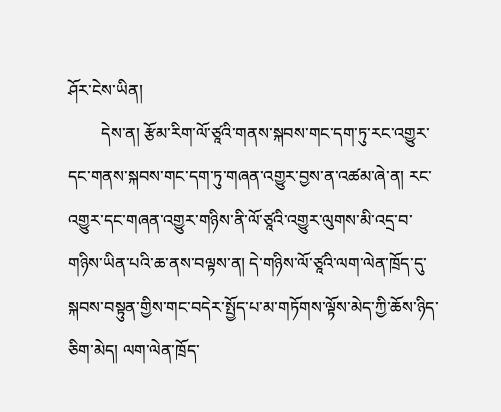ཤོར་ངེས་ཡིན།
        དེས་ན། རྩོམ་རིག་ལོ་ཙཱའི་གནས་སྐབས་གང་དག་ཏུ་རང་འགྱུར་དང་གནས་སྐབས་གང་དག་ཏུ་གཞན་འགྱུར་བྱས་ན་འཚམ་ཞེ་ན། རང་འགྱུར་དང་གཞན་འགྱུར་གཉིས་ནི་ལོ་ཙཱའི་འགྱུར་ལུགས་མི་འདྲ་བ་གཉིས་ཡིན་པའི་ཆ་ནས་བལྟས་ན། དེ་གཉིས་ལོ་ཙཱའི་ལག་ལེན་ཁྲོད་དུ་སྐབས་བསྟུན་གྱིས་གང་བདེར་སྤྱོད་པ་མ་གཏོགས་ལྟོས་མེད་ཀྱི་ཆོས་ཉིད་ཅིག་མེད། ལག་ལེན་ཁྲོད་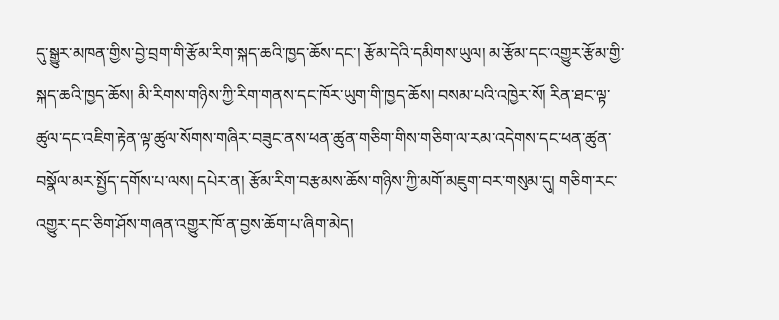དུ་སྒྱུར་མཁན་གྱིས་བྱེ་བྲག་གི་རྩོམ་རིག་སྐད་ཆའི་ཁྱད་ཆོས་དང་། རྩོམ་དེའི་དམིགས་ཡུལ། མ་རྩོམ་དང་འགྱུར་རྩོམ་གྱི་སྐད་ཆའི་ཁྱད་ཆོས། མི་རིགས་གཉིས་ཀྱི་རིག་གནས་དང་ཁོར་ཡུག་གི་ཁྱད་ཆོས། བསམ་པའི་འཁྱེར་སོ། རིན་ཐང་ལྟ་ཚུལ་དང་འཇིག་རྟེན་ལྟ་ཚུལ་སོགས་གཞིར་བཟུང་ནས་ཕན་ཚུན་གཅིག་གིས་གཅིག་ལ་རམ་འདེགས་དང་ཕན་ཚུན་བསྣོལ་མར་སྤྱོད་དགོས་པ་ལས། དཔེར་ན། རྩོམ་རིག་བརྩམས་ཆོས་གཉིས་ཀྱི་མགོ་མཇུག་བར་གསུམ་དུ། གཅིག་རང་འགྱུར་དང་ཅིག་ཤོས་གཞན་འགྱུར་ཁོ་ན་བྱས་ཆོག་པ་ཞིག་མེད།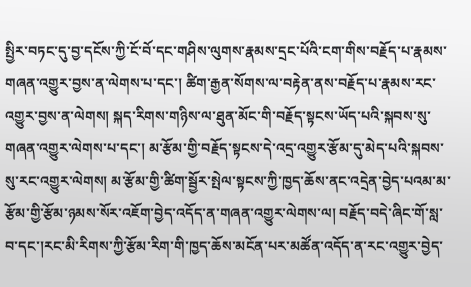སྤྱིར་བཏང་དུ་བྱ་དངོས་ཀྱི་ངོ་བོ་དང་གཤིས་ལུགས་རྣམས་དྲང་པོའི་ངག་གིས་བརྗོད་པ་རྣམས་གཞན་འགྱུར་བྱས་ན་ལེགས་པ་དང་། ཚིག་རྒྱན་སོགས་ལ་བརྟེན་ནས་བརྗོད་པ་རྣམས་རང་འགྱུར་བྱས་ན་ལེགས། སྐད་རིགས་གཉིས་ལ་ཐུན་མོང་གི་བརྗོད་སྟངས་ཡོད་པའི་སྐབས་སུ་གཞན་འགྱུར་ལེགས་པ་དང་། མ་རྩོམ་གྱི་བརྗོད་སྟངས་དེ་འདྲ་འགྱུར་རྩོམ་དུ་མེད་པའི་སྐབས་སུ་རང་འགྱུར་ལེགས། མ་རྩོམ་གྱི་ཚིག་སྦྱོར་སྤེལ་སྟངས་ཀྱི་ཁྱད་ཆོས་ནང་འདྲེན་བྱེད་པའམ་མ་རྩོམ་གྱི་རྩོམ་ཉམས་སོར་འཇོག་བྱེད་འདོད་ན་གཞན་འགྱུར་ལེགས་ལ། བརྗོད་བདེ་ཞིང་གོ་སླ་བ་དང་།རང་མི་རིགས་ཀྱི་རྩོམ་རིག་གི་ཁྱད་ཆོས་མངོན་པར་མཚོན་འདོད་ན་རང་འགྱུར་བྱེད་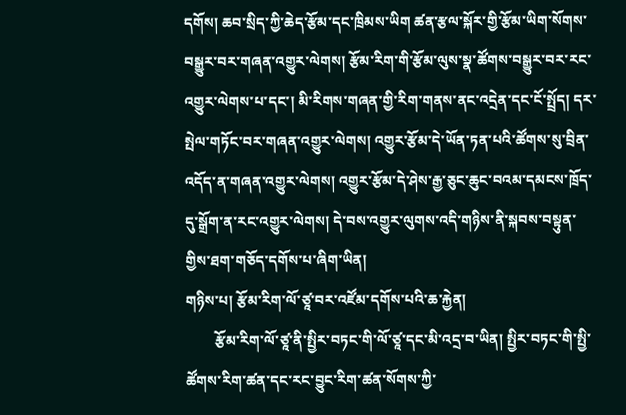དགོས། ཆབ་སྲིད་ཀྱི་ཆེད་རྩོམ་དང་ཁྲིམས་ཡིག ཚན་རྩལ་སྐོར་གྱི་རྩོམ་ཡིག་སོགས་བསྒྱུར་བར་གཞན་འགྱུར་ལེགས། རྩོམ་རིག་གི་རྩོམ་ལུས་སྣ་ཚོགས་བསྒྱུར་བར་རང་འགྱུར་ལེགས་པ་དང་། མི་རིགས་གཞན་གྱི་རིག་གནས་ནང་འདྲེན་དང་ངོ་སྤྲོད། དར་སྤེལ་གཏོང་བར་གཞན་འགྱུར་ལེགས། འགྱུར་རྩོམ་དེ་ཡོན་ཏན་པའི་ཚོགས་སུ་བྲིན་འདོད་ན་གཞན་འགྱུར་ལེགས། འགྱུར་རྩོམ་དེ་ཤེས་རྒྱ་ཅུང་ཆུང་བའམ་དམངས་ཁྲོད་དུ་སྒྲོག་ན་རང་འགྱུར་ལེགས། དེ་བས་འགྱུར་ལུགས་འདི་གཉིས་ནི་སྐབས་བསྟུན་གྱིས་ཐག་གཅོད་དགོས་པ་ཞིག་ཡིན།
གཉིས་པ། རྩོམ་རིག་ལོ་ཙཱ་བར་འཛོམ་དགོས་པའི་ཆ་རྐྱེན།
        རྩོམ་རིག་ལོ་ཙཱ་ནི་སྤྱིར་བཏང་གི་ལོ་ཙཱ་དང་མི་འདྲ་བ་ཡིན། སྤྱིར་བཏང་གི་སྤྱི་ཚོགས་རིག་ཚན་དང་རང་བྱུང་རིག་ཚན་སོགས་ཀྱི་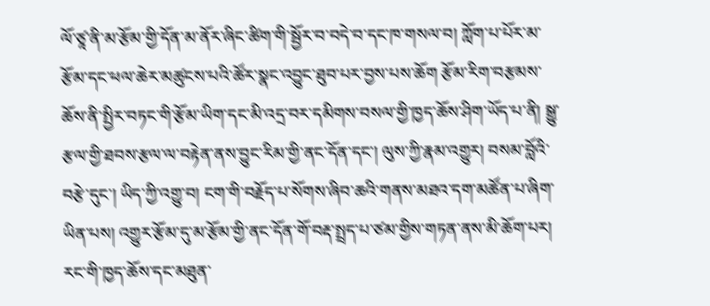ལོ་ཙཱ་ནི་མ་རྩོམ་གྱི་དོན་མ་ནོར་ཞིང་ཚིག་གི་སྦྱོར་བ་བདེ་བ་དང་ཁ་གསལ་བ། ཀློག་པ་པོར་མ་རྩོམ་དང་ཕལ་ཆེར་མཚུངས་པའི་ཚོར་སྣང་འབྱུང་ཐུབ་པར་བྱས་པས་ཆོག རྩོམ་རིག་བརྩམས་ཆོས་ནི་སྤྱིར་བཏང་གི་རྩོམ་ཡིག་དང་མི་འདྲ་བར་དམིགས་བསལ་གྱི་ཁྱད་ཆོས་ཤིག་ཡོད་པ་ནི། སྒྱུ་རྩལ་གྱི་ཐབས་རྩལ་ལ་བརྟེན་ནས་བྱུང་རིམ་གྱི་ནང་དོན་དང་། ལུས་ཀྱི་རྣམ་འགྱུར། བསམ་བློའི་བརྩེ་དུང་། ཡིད་ཀྱི་འགྱུ་བ། ངག་གི་བརྗོད་པ་སོགས་ཞིབ་ཆའི་གནས་མཐའ་དག་མཚོན་པ་ཞིག་ཡིན་པས། འགྱུར་རྩོམ་དུ་མ་རྩོམ་གྱི་ནང་དོན་གོ་བརྡ་སྤྲད་པ་ཙམ་གྱིས་གཏན་ནས་མི་ཆོག་པར། རང་གི་ཁྱད་ཆོས་དང་མཐུན་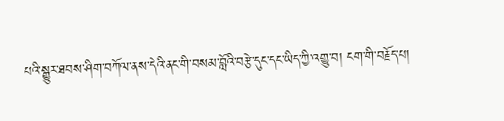པའི་སྒྱུར་ཐབས་ཤིག་བཀོལ་ནས་དེའི་ནང་གི་བསམ་བློའི་བརྩེ་དུང་དང་ཡིད་ཀྱི་འགྱུ་བ། ངག་གི་བརྗོད་པ།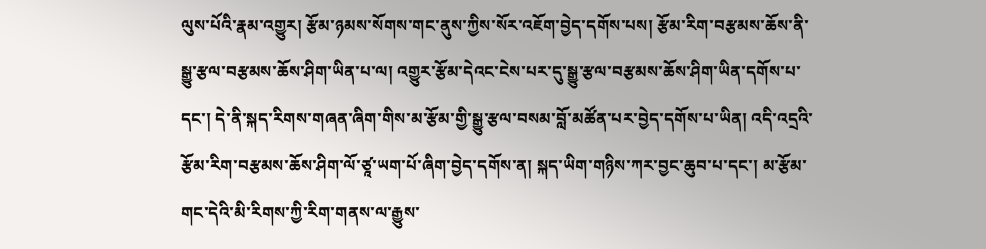ལུས་པོའི་རྣམ་འགྱུར། རྩོམ་ཉམས་སོགས་གང་ནུས་ཀྱིས་སོར་འཇོག་བྱེད་དགོས་པས། རྩོམ་རིག་བརྩམས་ཆོས་ནི་སྒྱུ་རྩལ་བརྩམས་ཆོས་ཤིག་ཡིན་པ་ལ། འགྱུར་རྩོམ་དེའང་ངེས་པར་དུ་སྒྱུ་རྩལ་བརྩམས་ཆོས་ཤིག་ཡིན་དགོས་པ་དང་། དེ་ནི་སྐད་རིགས་གཞན་ཞིག་གིས་མ་རྩོམ་གྱི་སྒྱུ་རྩལ་བསམ་བློ་མཚོན་པར་བྱེད་དགོས་པ་ཡིན། འདི་འདྲའི་རྩོམ་རིག་བརྩམས་ཆོས་ཤིག་ལོ་ཙཱ་ཡག་པོ་ཞིག་བྱེད་དགོས་ན། སྐད་ཡིག་གཉིས་ཀར་བྱང་ཆུབ་པ་དང་། མ་རྩོམ་གང་དེའི་མི་རིགས་ཀྱི་རིག་གནས་ལ་རྒྱུས་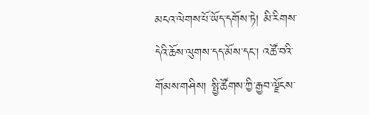མངའ་ལེགས་པོ་ཡོད་དགོས་ཏེ། མི་རིགས་དེའི་ཆོས་ལུགས་དད་མོས་དང་། འཚོ་བའི་གོམས་གཤིས། སྤྱི་ཚོགས་ཀྱི་རྒྱབ་ལྗོངས་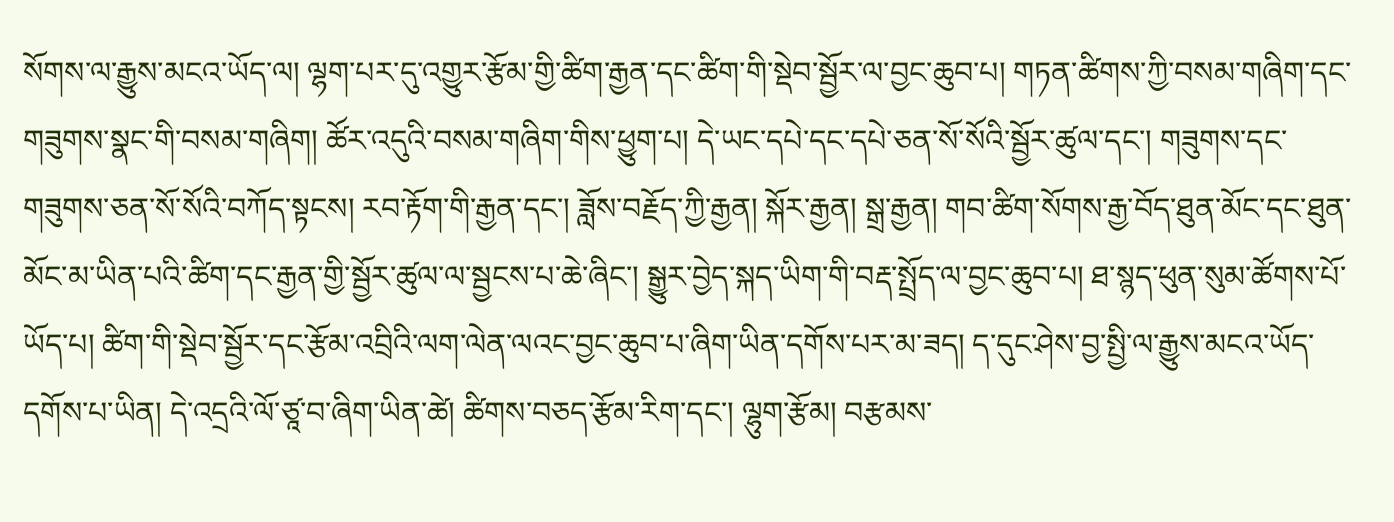སོགས་ལ་རྒྱུས་མངའ་ཡོད་ལ། ལྷག་པར་དུ་འགྱུར་རྩོམ་གྱི་ཚིག་རྒྱན་དང་ཚིག་གི་སྡེབ་སྦྱོར་ལ་བྱང་ཆུབ་པ། གཏན་ཚིགས་ཀྱི་བསམ་གཞིག་དང་གཟུགས་སྣང་གི་བསམ་གཞིག། ཚོར་འདུའི་བསམ་གཞིག་གིས་ཕྱུག་པ། དེ་ཡང་དཔེ་དང་དཔེ་ཅན་སོ་སོའི་སྦྱོར་ཚུལ་དང་། གཟུགས་དང་གཟུགས་ཅན་སོ་སོའི་བཀོད་སྟངས། རབ་རྟོག་གི་རྒྱན་དང་། ཟློས་བརྗོད་ཀྱི་རྒྱན། སྐོར་རྒྱན། སྒྲ་རྒྱན། གབ་ཚིག་སོགས་རྒྱ་བོད་ཐུན་མོང་དང་ཐུན་མོང་མ་ཡིན་པའི་ཚིག་དང་རྒྱན་གྱི་སྦྱོར་ཚུལ་ལ་སྦྱངས་པ་ཆེ་ཞིང་། སྒྱུར་བྱེད་སྐད་ཡིག་གི་བརྡ་སྤྲོད་ལ་བྱང་ཆུབ་པ། ཐ་སྙད་ཕུན་སུམ་ཚོགས་པོ་ཡོད་པ། ཚིག་གི་སྡེབ་སྦྱོར་དང་རྩོམ་འབྲིའི་ལག་ལེན་ལའང་བྱང་ཆུབ་པ་ཞིག་ཡིན་དགོས་པར་མ་ཟད། ད་དུང་ཤེས་བྱ་སྤྱི་ལ་རྒྱུས་མངའ་ཡོད་དགོས་པ་ཡིན། དེ་འདྲའི་ལོ་ཙཱ་བ་ཞིག་ཡིན་ཚེ། ཚིགས་བཅད་རྩོམ་རིག་དང་། ལྷུག་རྩོམ། བརྩམས་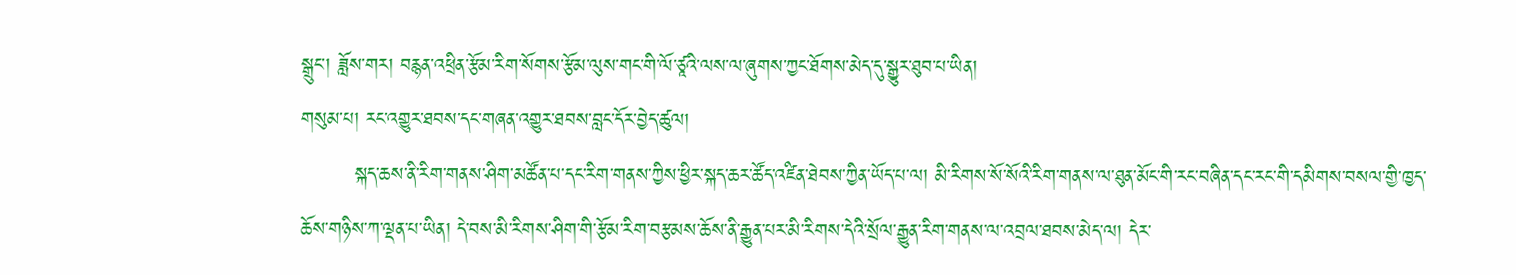སྒྲུང་། ཟློས་གར། བརྙན་འཕྲིན་རྩོམ་རིག་སོགས་རྩོམ་ལུས་གང་གི་ལོ་ཙཱའི་ལས་ལ་ཞུགས་ཀྱང་ཐོགས་མེད་དུ་སྒྱུར་ཐུབ་པ་ཡིན།
གསུམ་པ། རང་འགྱུར་ཐབས་དང་གཞན་འགྱུར་ཐབས་བླང་དོར་བྱེད་ཚུལ།
        སྐད་ཆས་ནི་རིག་གནས་ཤིག་མཚོན་པ་དང་རིག་གནས་ཀྱིས་ཕྱིར་སྐད་ཆར་ཚོད་འཛིན་ཐེབས་ཀྱིན་ཡོད་པ་ལ། མི་རིགས་སོ་སོའི་རིག་གནས་ལ་ཐུན་མོང་གི་རང་བཞིན་དང་རང་གི་དམིགས་བསལ་གྱི་ཁྱད་ཆོས་གཉིས་ཀ་ལྡན་པ་ཡིན། དེ་བས་མི་རིགས་ཤིག་གི་རྩོམ་རིག་བརྩམས་ཆོས་ནི་རྒྱུན་པར་མི་རིགས་དེའི་སྲོལ་རྒྱུན་རིག་གནས་ལ་འབྲལ་ཐབས་མེད་ལ། དེར་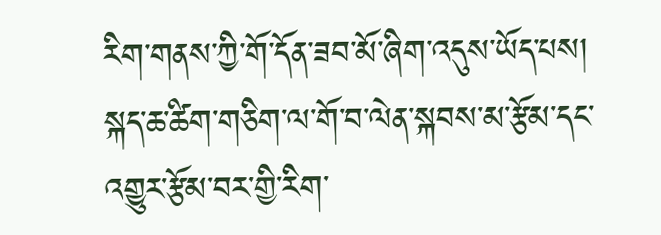རིག་གནས་ཀྱི་གོ་དོན་ཟབ་མོ་ཞིག་འདུས་ཡོད་པས། སྐད་ཆ་ཚིག་གཅིག་ལ་གོ་བ་ལེན་སྐབས་མ་རྩོམ་དང་འགྱུར་རྩོམ་བར་གྱི་རིག་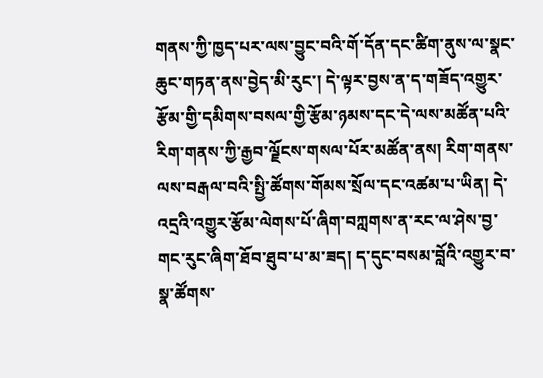གནས་ཀྱི་ཁྱད་པར་ལས་བྱུང་བའི་གོ་དོན་དང་ཚིག་ནུས་ལ་སྣང་ཆུང་གཏན་ནས་བྱེད་མི་རུང་། དེ་ལྟར་བྱས་ན་ད་གཟོད་འགྱུར་རྩོམ་གྱི་དམིགས་བསལ་གྱི་རྩོམ་ཉམས་དང་དེ་ལས་མཚོན་པའི་རིག་གནས་ཀྱི་རྒྱབ་ལྗོངས་གསལ་པོར་མཚོན་ནས། རིག་གནས་ལས་བརྒལ་བའི་སྤྱི་ཚོགས་གོམས་སྲོལ་དང་འཚམ་པ་ཡིན། དེ་འདྲའི་འགྱུར་རྩོམ་ལེགས་པོ་ཞིག་བཀླགས་ན་རང་ལ་ཤེས་བྱ་གང་རུང་ཞིག་ཐོབ་ཐུབ་པ་མ་ཟད། ད་དུང་བསམ་བློའི་འགྱུར་བ་སྣ་ཚོགས་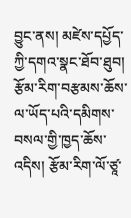བྱུང་ནས། མཛེས་དཔྱོད་ཀྱི་དགའ་སྣང་ཐོབ་ཐུབ། རྩོམ་རིག་བརྩམས་ཆོས་ལ་ཡོད་པའི་དམིགས་བསལ་གྱི་ཁྱད་ཆོས་འདིས། རྩོམ་རིག་ལོ་ཙཱ་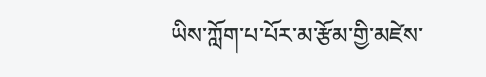ཡིས་ཀློག་པ་པོར་མ་རྩོམ་གྱི་མཛེས་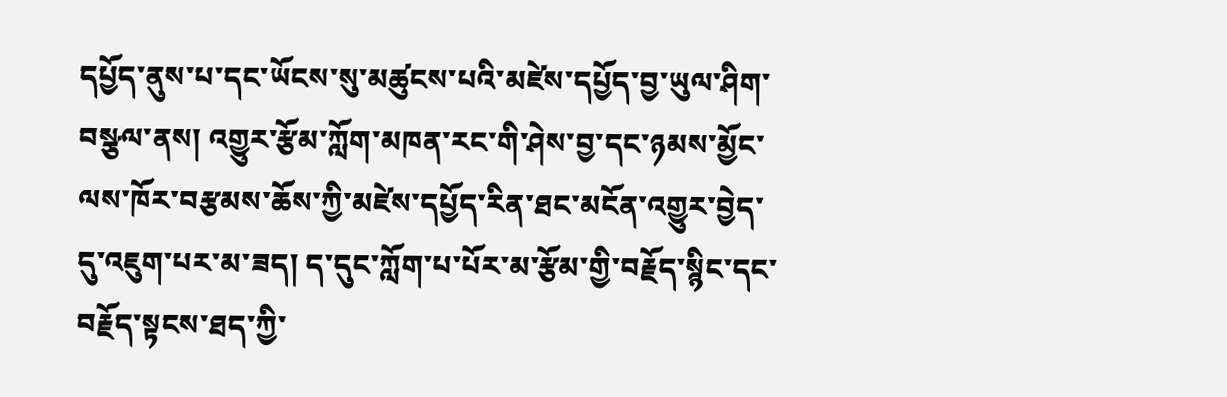དཔྱོད་ནུས་པ་དང་ཡོངས་སུ་མཚུངས་པའི་མཛེས་དཔྱོད་བྱ་ཡུལ་ཤིག་བསྩལ་ནས། འགྱུར་རྩོམ་ཀློག་མཁན་རང་གི་ཤེས་བྱ་དང་ཉམས་མྱོང་ལས་ཁོར་བརྩམས་ཆོས་ཀྱི་མཛེས་དཔྱོད་རིན་ཐང་མངོན་འགྱུར་བྱེད་དུ་འཇུག་པར་མ་ཟད། ད་དུང་ཀློག་པ་པོར་མ་རྩོམ་གྱི་བརྗོད་སྙིང་དང་བརྗོད་སྟངས་ཐད་ཀྱི་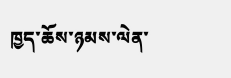ཁྱད་ཆོས་ཉམས་ལེན་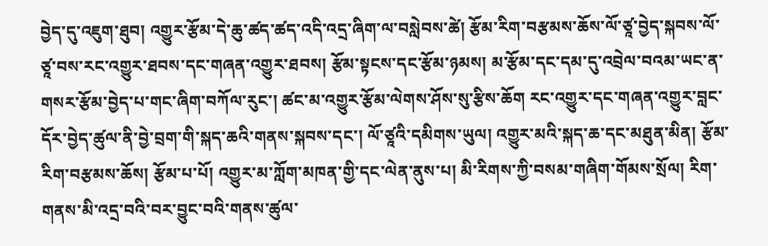བྱེད་དུ་འཇུག་ཐུབ། འགྱུར་རྩོམ་དེ་ཆུ་ཚད་ཚད་འདི་འདྲ་ཞིག་ལ་བསླེབས་ཚེ། རྩོམ་རིག་བརྩམས་ཆོས་ལོ་ཙཱ་བྱེད་སྐབས་ལོ་ཙཱ་བས་རང་འགྱུར་ཐབས་དང་གཞན་འགྱུར་ཐབས། རྩོམ་སྟངས་དང་རྩོམ་ཉམས། མ་རྩོམ་དང་དམ་དུ་འབྲེལ་བའམ་ཡང་ན་གསར་རྩོམ་བྱེད་པ་གང་ཞིག་བཀོལ་རུང་། ཚང་མ་འགྱུར་རྩོམ་ལེགས་ཤོས་སུ་རྩིས་ཆོག རང་འགྱུར་དང་གཞན་འགྱུར་བླང་དོར་བྱེད་ཚུལ་ནི་བྱེ་བྲག་གི་སྐད་ཆའི་གནས་སྐབས་དང་། ལོ་ཙཱའི་དམིགས་ཡུལ། འགྱུར་མའི་སྐད་ཆ་དང་མཐུན་མིན། རྩོམ་རིག་བརྩམས་ཆོས། རྩོམ་པ་པོ། འགྱུར་མ་ཀློག་མཁན་གྱི་དང་ལེན་ནུས་པ། མི་རིགས་ཀྱི་བསམ་གཞིག་གོམས་སྲོལ། རིག་གནས་མི་འདྲ་བའི་བར་བྱུང་བའི་གནས་ཚུལ་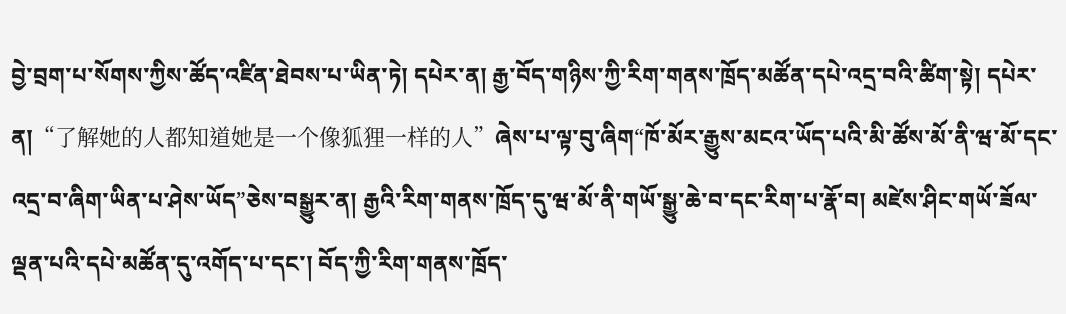བྱེ་བྲག་པ་སོགས་ཀྱིས་ཚོད་འཛིན་ཐེབས་པ་ཡིན་ཏེ། དཔེར་ན། རྒྱ་བོད་གཉིས་ཀྱི་རིག་གནས་ཁྲོད་མཚོན་དཔེ་འདྲ་བའི་ཚིག་སྟེ། དཔེར་ན།“了解她的人都知道她是一个像狐狸一样的人”ཞེས་པ་ལྟ་བུ་ཞིག“ཁོ་མོར་རྒྱུས་མངའ་ཡོད་པའི་མི་ཚོས་མོ་ནི་ཝ་མོ་དང་འདྲ་བ་ཞིག་ཡིན་པ་ཤེས་ཡོད”ཅེས་བསྒྱུར་ན། རྒྱའི་རིག་གནས་ཁྲོད་དུ་ཝ་མོ་ནི་གཡོ་སྒྱུ་ཆེ་བ་དང་རིག་པ་རྣོ་བ། མཛེས་ཤིང་གཡོ་ཟོལ་ལྡན་པའི་དཔེ་མཚོན་དུ་འགོད་པ་དང་། བོད་ཀྱི་རིག་གནས་ཁྲོད་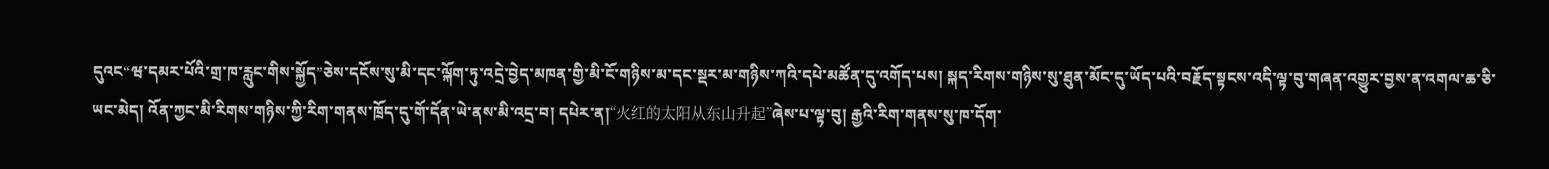དུའང“ཝ་དམར་པོའི་གྲ་ཁ་རླུང་གིས་སྐྱོད”ཅེས་དངོས་སུ་མི་དང་ལྐོག་ཏུ་འདྲེ་བྱེད་མཁན་གྱི་མི་ངོ་གཉིས་མ་དང་སྡར་མ་གཉིས་ཀའི་དཔེ་མཚོན་དུ་འགོད་པས། སྐད་རིགས་གཉིས་སུ་ཐུན་མོང་དུ་ཡོད་པའི་བརྗོད་སྟངས་འདི་ལྟ་བུ་གཞན་འགྱུར་བྱས་ན་འགལ་ཆ་ཅི་ཡང་མེད། འོན་ཀྱང་མི་རིགས་གཉིས་ཀྱི་རིག་གནས་ཁྲོད་དུ་གོ་དོན་ཡེ་ནས་མི་འདྲ་བ། དཔེར་ན།“火红的太阳从东山升起”ཞེས་པ་ལྟ་བུ། རྒྱའི་རིག་གནས་སུ་ཁ་དོག་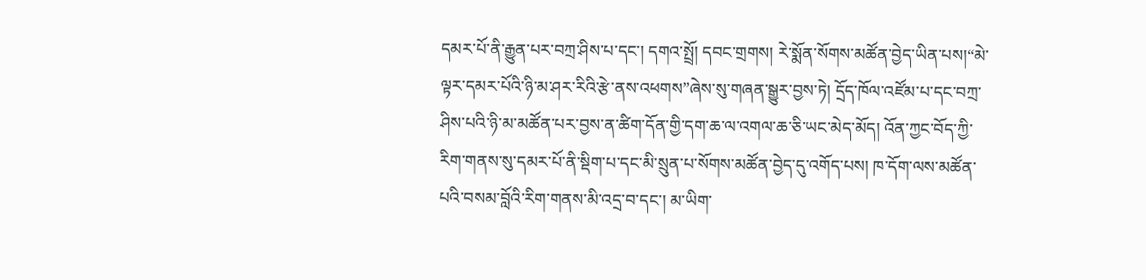དམར་པོ་ནི་རྒྱུན་པར་བཀྲ་ཤིས་པ་དང་། དགའ་སྤྲོ། དབང་གྲགས། རེ་སྨོན་སོགས་མཚོན་བྱེད་ཡིན་པས།“མེ་ལྟར་དམར་པོའི་ཉི་མ་ཤར་རིའི་རྩེ་ནས་འཕགས”ཞེས་སུ་གཞན་སྒྱུར་བྱས་ཏེ། དྲོད་ཁོལ་འཛོམ་པ་དང་བཀྲ་ཤིས་པའི་ཉི་མ་མཚོན་པར་བྱས་ན་ཚིག་དོན་གྱི་དག་ཆ་ལ་འགལ་ཆ་ཅི་ཡང་མེད་མོད། འོན་ཀྱང་བོད་ཀྱི་རིག་གནས་སུ་དམར་པོ་ནི་སྡིག་པ་དང་མི་སྲུན་པ་སོགས་མཚོན་བྱེད་དུ་འགོད་པས། ཁ་དོག་ལས་མཚོན་པའི་བསམ་བློའི་རིག་གནས་མི་འདྲ་བ་དང་། མ་ཡིག་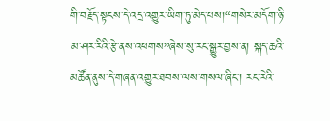གི་བརྗོད་སྟངས་དེ་འདྲ་འགྱུར་ཡིག་ཏུ་མེད་པས།“གསེར་མདོག་ཉི་མ་ཤར་རིའི་རྩེ་ནས་འཕགས”ཞེས་སུ་རང་སྒྱུར་བྱས་ན། སྐད་ཆའི་མཚོན་ནུས་དེ་གཞན་འགྱུར་ཐབས་ལས་གསལ་ཞིང་། རང་རེའི་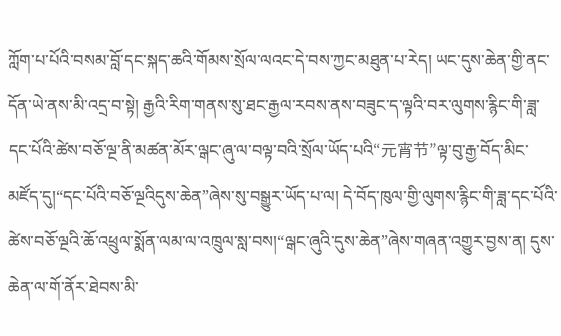ཀློག་པ་པོའི་བསམ་བློ་དང་སྐད་ཆའི་གོམས་སྲོལ་ལའང་དེ་བས་ཀྱང་མཐུན་པ་རེད། ཡང་དུས་ཆེན་གྱི་ནང་དོན་ཡེ་ནས་མི་འདྲ་བ་སྟེ། རྒྱའི་རིག་གནས་སུ་ཐང་རྒྱལ་རབས་ནས་བཟུང་ད་ལྟའི་བར་ལུགས་རྙིང་གི་ཟླ་དང་པོའི་ཚེས་བཅོ་ལྔ་ནི་མཚན་མོར་ལྒང་ཞུ་ལ་བལྟ་བའི་སྲོལ་ཡོད་པའི“元宵节”ལྟ་བུ་རྒྱ་བོད་མིང་མཛོད་དུ།“དང་པོའི་བཅོ་ལྔའིདུས་ཆེན”ཞེས་སུ་བསྒྱུར་ཡོད་པ་ལ། དེ་བོད་ཁུལ་གྱི་ལུགས་རྙིང་གི་ཟླ་དང་པོའི་ཚེས་བཅོ་ལྔའི་ཆོ་འཕྲུལ་སྨོན་ལམ་ལ་འཁྲུལ་སླ་བས།“ལྒང་ཞུའི་དུས་ཆེན”ཞེས་གཞན་འགྱུར་བྱས་ན། དུས་ཆེན་ལ་གོ་ནོར་ཐེབས་མི་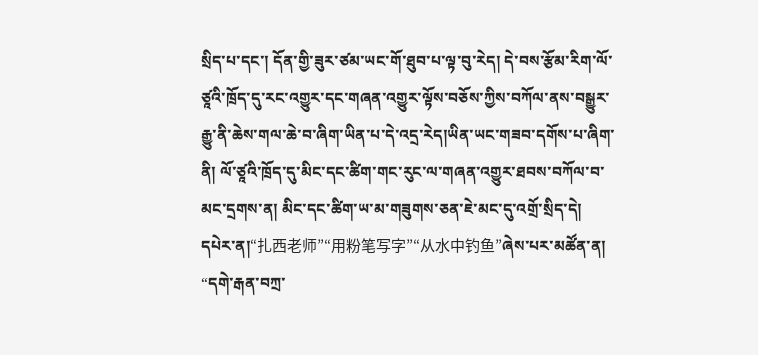སྲིད་པ་དང་། དོན་གྱི་ཟུར་ཙམ་ཡང་གོ་ཐུབ་པ་ལྟ་བུ་རེད། དེ་བས་རྩོམ་རིག་ལོ་ཙཱའི་ཁྲོད་དུ་རང་འགྱུར་དང་གཞན་འགྱུར་ལྟོས་བཅོས་ཀྱིས་བཀོལ་ནས་བསྒྱུར་རྒྱུ་ནི་ཆེས་གལ་ཆེ་བ་ཞིག་ཡིན་པ་དེ་འདྲ་རེད།ཡིན་ཡང་གཟབ་དགོས་པ་ཞིག་ནི། ལོ་ཙཱའི་ཁྲོད་དུ་མིང་དང་ཚིག་གང་རུང་ལ་གཞན་འགྱུར་ཐབས་བཀོལ་བ་མང་དྲགས་ན། མིང་དང་ཚིག་ཡ་མ་གཟུགས་ཅན་ཇེ་མང་དུ་འགྲོ་སྲིད་དེ། དཔེར་ན།“扎西老师”“用粉笔写字”“从水中钓鱼”ཞེས་པར་མཚོན་ན། “དགེ་རྒན་བཀྲ་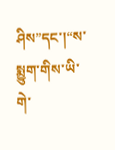ཤིས”དང་།“ས་སྨྱུག་གིས་ཡི་གེ་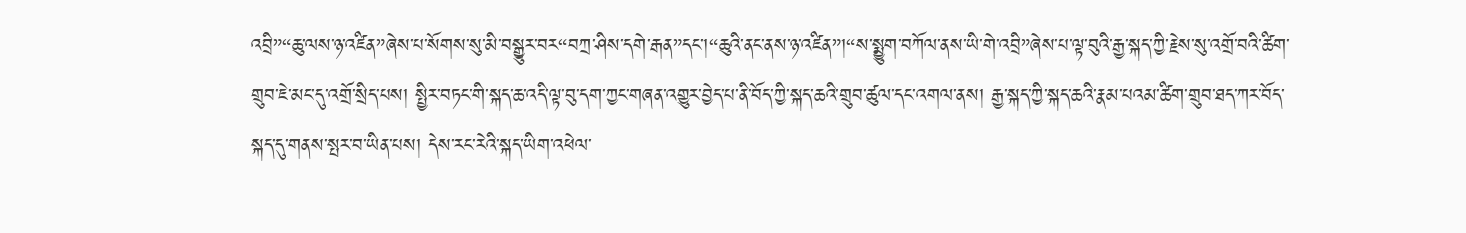འབྲི”“ཆུ་ལས་ཉ་འཛིན”ཞེས་པ་སོགས་སུ་མི་བསྒྱུར་བར“བཀྲ་ཤིས་དགེ་རྒན”དང་།“ཆུའི་ནང་ནས་ཉ་འཛིན”།“ས་སྨྱུག་བཀོལ་ནས་ཡི་གེ་འབྲི”ཞེས་པ་ལྟ་བུའི་རྒྱ་སྐད་ཀྱི་རྗེས་སུ་འགྲོ་བའི་ཚིག་གྲུབ་ཇེ་མང་དུ་འགྲོ་སྲིད་པས། སྤྱིར་བཏང་གི་སྐད་ཆ་འདི་ལྟ་བུ་དག་ཀྱང་གཞན་འགྱུར་བྱེད་པ་ནི་བོད་ཀྱི་སྐད་ཆའི་གྲུབ་ཚུལ་དང་འགལ་ནས། རྒྱ་སྐད་ཀྱི་སྐད་ཆའི་རྣམ་པའམ་ཚིག་གྲུབ་ཐད་ཀར་བོད་སྐད་དུ་གནས་སྤར་བ་ཡིན་པས། དེས་རང་རེའི་སྐད་ཡིག་འཕེལ་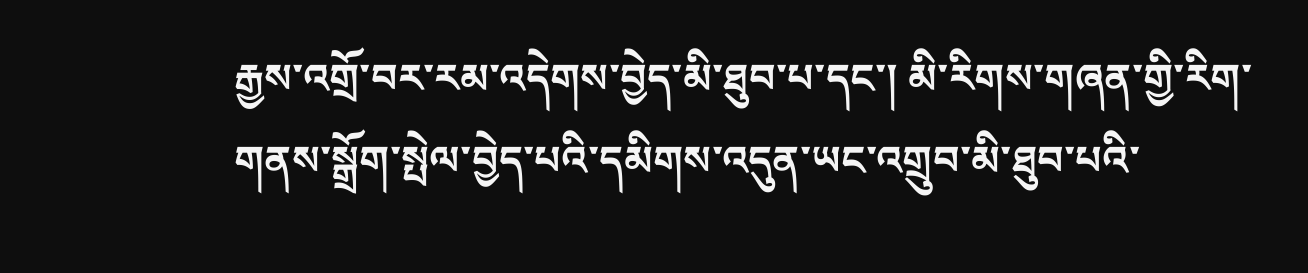རྒྱས་འགྲོ་བར་རམ་འདེགས་བྱེད་མི་ཐུབ་པ་དང་། མི་རིགས་གཞན་གྱི་རིག་གནས་སྒྲོག་སྤེལ་བྱེད་པའི་དམིགས་འདུན་ཡང་འགྲུབ་མི་ཐུབ་པའི་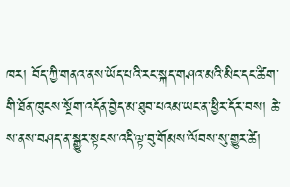ཁར། བོད་ཀྱི་གནའ་ནས་ཡོད་པའི་རང་སྐད་གཤའ་མའི་མིང་དང་ཚིག་གི་ཐོན་ཁུངས་སྔོག་འདོན་བྱེད་མ་ཐུབ་པའམ་ཡང་ན་ཕྱིར་དོར་བས། ཆེ་ས་ནས་བཤད་ན་སྒྱུར་སྟངས་འདི་ལྟ་བུ་གོམས་ལོབས་སུ་གྱུར་ཚེ།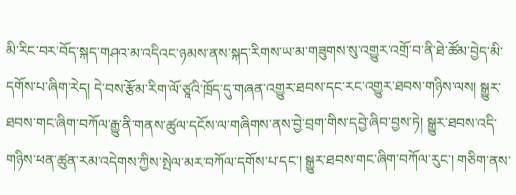མི་རིང་བར་བོད་སྐད་གཤའ་མ་འདིའང་ཉམས་ནས་སྐད་རིགས་ཡ་མ་གཟུགས་སུ་འགྱུར་འགྲོ་བ་ནི་ཐེ་ཚོམ་བྱེད་མི་དགོས་པ་ཞིག་རེད། དེ་བས་རྩོམ་རིག་ལོ་ཙཱའི་ཁྲོད་དུ་གཞན་འགྱུར་ཐབས་དང་རང་འགྱུར་ཐབས་གཉིས་ལས། སྒྱུར་ཐབས་གང་ཞིག་བཀོལ་རྒྱུ་ནི་གནས་ཚུལ་དངོས་ལ་གཞིགས་ནས་བྱེ་བྲག་གིས་དབྱེ་ཞིབ་བྱས་ཏེ། སྒྱུར་ཐབས་འདི་གཉིས་ཕན་ཚུན་རམ་འདེགས་ཀྱིས་སྤེལ་མར་བཀོལ་དགོས་པ་དང་། སྒྱུར་ཐབས་གང་ཞིག་བཀོལ་རུང་། གཅིག་ནས་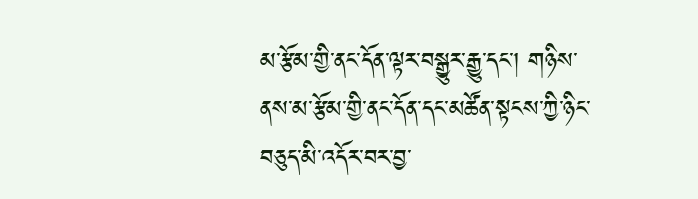མ་རྩོམ་གྱི་ནང་དོན་ལྟར་བསྒྱུར་རྒྱུ་དང་། གཉིས་ནས་མ་རྩོམ་གྱི་ནང་དོན་དང་མཚོན་སྟངས་ཀྱི་ཉིང་བཅུད་མི་འདོར་བར་བྱ་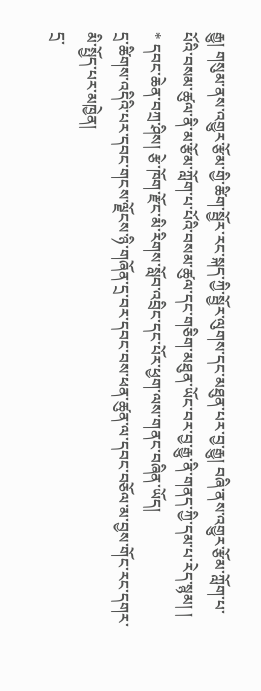རྒྱུ། གསུམ་ནས་འགྱུར་རྩོམ་གྱི་ཚིག་སྦྱོར་རང་སྐད་ཀྱི་སྦྱོར་ལུགས་དང་མཐུན་པར་བྱ་རྒྱུ། བཞི་ནས་འགྱུར་རྩོམ་ཀློག་པ་པོའི་བསམ་ཚུལ་ནི་མ་རྩོམ་ཀློག་པ་པོའི་བསམ་ཚུལ་དང་གཅིག་མཐུན་ཡོང་བར་བྱ་རྒྱུ་ནི་གནད་ཀྱི་དམ་པ་རེད་སྙམ། །
* དབང་ཆེན་བཀྲ་ཤིས། རྩེ་ཁོག་རྫོང་མི་རིགས་སློབ་འབྲིང་དང་པོར་ཕྱག་ལས་གནང་བཞིན་ཡོད།
དྲ་ཚིགས་འདིའི་པར་དབང་གངས་ལྗོངས་ཉི་གཞོན་དྲ་བར་དབང་བས་ཕན་ཚུན་ལ་དབང་བཅོལ་མ་བྱས་གོང་རང་དགར་མི་སྤྱོད་པར་མཁྱེན།
དྲ་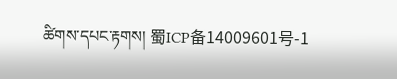ཚིགས་དཔང་རྟགས། 蜀ICP备14009601号-1